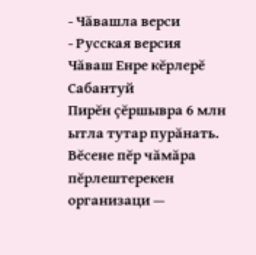- Чăвашла верси
- Русская версия
Чăваш Енре кĕрлерĕ Сабантуй
Пирĕн çĕршывра 6 млн ытла тутар пурăнать. Вĕсене пĕр чăмăра пĕрлештерекен организаци —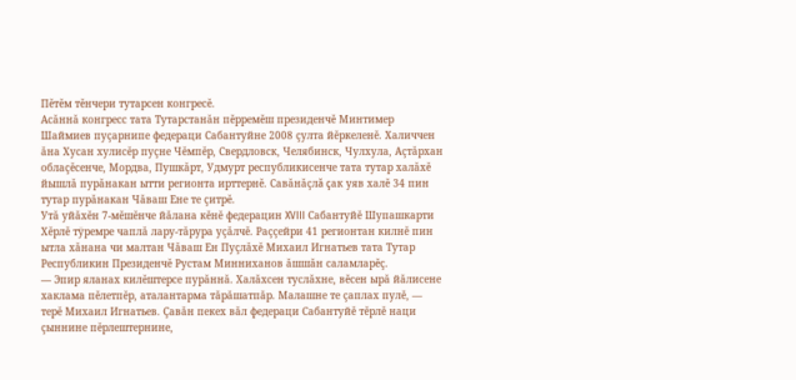Пĕтĕм тĕнчери тутарсен конгресĕ.
Асăннă конгресс тата Тутарстанăн пĕрремĕш президенчĕ Минтимер Шаймиев пуçарнипе федераци Сабантуйне 2008 çулта йĕркеленĕ. Халиччен ăна Хусан хулисĕр пуçне Чĕмпĕр, Свердловск, Челябинск, Чулхула, Аçтăрхан облаçĕсенче, Мордва, Пушкăрт, Удмурт республикисенче тата тутар халăхĕ йышлă пурăнакан ытти регионта ирттернĕ. Савăнăçлă çак уяв халĕ 34 пин тутар пурăнакан Чăваш Ене те çитрĕ.
Утă уйăхĕн 7-мĕшĕнче йăлана кĕнĕ федерацин XVIII Сабантуйĕ Шупашкарти Хĕрлĕ тÿремре чаплă лару-тăрура уçăлчĕ. Раççейри 41 регионтан килнĕ пин ытла хăнана чи малтан Чăваш Ен Пуçлăхĕ Михаил Игнатьев тата Тутар Республикин Президенчĕ Рустам Минниханов ăшшăн саламларĕç.
— Эпир яланах килĕштерсе пурăннă. Халăхсен туслăхне, вĕсен ырă йăлисене хаклама пĕлетпĕр, аталантарма тăрăшатпăр. Малашне те çаплах пулĕ, — терĕ Михаил Игнатьев. Çавăн пекех вăл федераци Сабантуйĕ тĕрлĕ наци çыннине пĕрлештернине,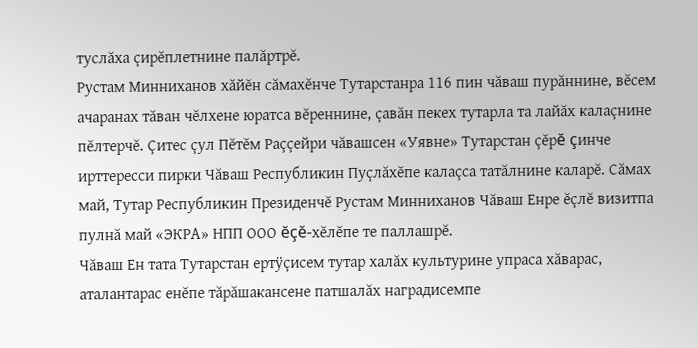туслăха çирĕплетнине палăртрĕ.
Рустам Минниханов хăйĕн сăмахĕнче Тутарстанра 116 пин чăваш пурăннине, вĕсем ачаранах тăван чĕлхене юратса вĕреннине, çавăн пекех тутарла та лайăх калаçнине пĕлтерчĕ. Çитес çул Пĕтĕм Раççейри чăвашсен «Уявне» Тутарстан çĕрĕ çинче ирттересси пирки Чăваш Республикин Пуçлăхĕпе калаçса татăлнине каларĕ. Сăмах май, Тутар Республикин Президенчĕ Рустам Минниханов Чăваш Енре ĕçлĕ визитпа пулнă май «ЭКРА» НПП ООО ĕçĕ-хĕлĕпе те паллашрĕ.
Чăваш Ен тата Тутарстан ертÿçисем тутар халăх культурине упраса хăварас, аталантарас енĕпе тăрăшакансене патшалăх наградисемпе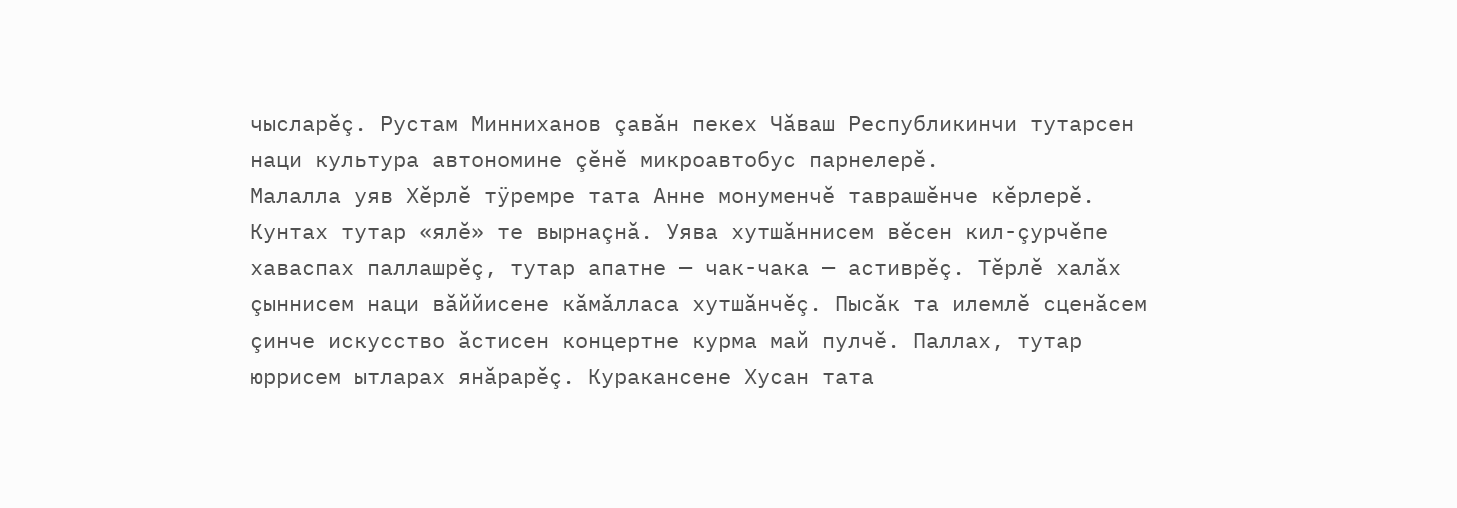чысларĕç. Рустам Минниханов çавăн пекех Чăваш Республикинчи тутарсен наци культура автономине çĕнĕ микроавтобус парнелерĕ.
Малалла уяв Хĕрлĕ тÿремре тата Анне монуменчĕ таврашĕнче кĕрлерĕ. Кунтах тутар «ялĕ» те вырнаçнă. Уява хутшăннисем вĕсен кил-çурчĕпе хаваспах паллашрĕç, тутар апатне — чак-чака — астиврĕç. Тĕрлĕ халăх çыннисем наци вăййисене кăмăлласа хутшăнчĕç. Пысăк та илемлĕ сценăсем çинче искусство ăстисен концертне курма май пулчĕ. Паллах, тутар юррисем ытларах янăрарĕç. Куракансене Хусан тата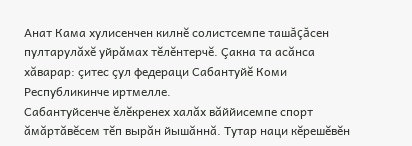Анат Кама хулисенчен килнĕ солистсемпе ташăçăсен пултарулăхĕ уйрăмах тĕлĕнтерчĕ. Çакна та асăнса хăварар: çитес çул федераци Сабантуйĕ Коми Республикинче иртмелле.
Сабантуйсенче ĕлĕкренех халăх вăййисемпе спорт ăмăртăвĕсем тĕп вырăн йышăннă. Тутар наци кĕрешĕвĕн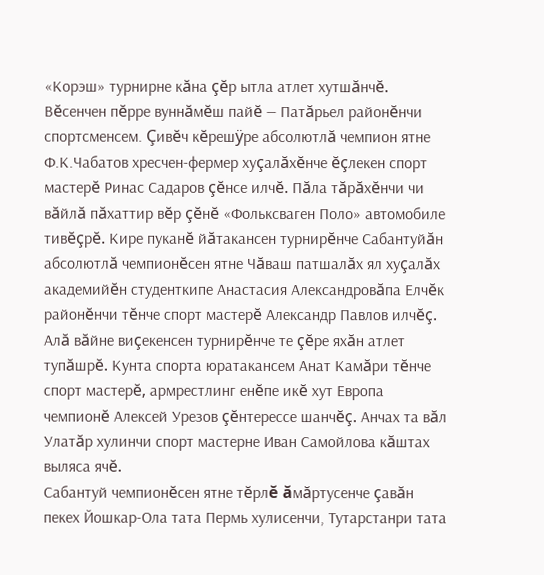«Корэш» турнирне кăна çĕр ытла атлет хутшăнчĕ. Вĕсенчен пĕрре вуннăмĕш пайĕ — Патăрьел районĕнчи спортсменсем. Çивĕч кĕрешÿре абсолютлă чемпион ятне Ф.К.Чабатов хресчен-фермер хуçалăхĕнче ĕçлекен спорт мастерĕ Ринас Садаров çĕнсе илчĕ. Пăла тăрăхĕнчи чи вăйлă пăхаттир вĕр çĕнĕ «Фольксваген Поло» автомобиле тивĕçрĕ. Кире пуканĕ йăтакансен турнирĕнче Сабантуйăн абсолютлă чемпионĕсен ятне Чăваш патшалăх ял хуçалăх академийĕн студенткипе Анастасия Александровăпа Елчĕк районĕнчи тĕнче спорт мастерĕ Александр Павлов илчĕç.
Алă вăйне виçекенсен турнирĕнче те çĕре яхăн атлет тупăшрĕ. Кунта спорта юратакансем Анат Камăри тĕнче спорт мастерĕ, армрестлинг енĕпе икĕ хут Европа чемпионĕ Алексей Урезов çĕнтерессе шанчĕç. Анчах та вăл Улатăр хулинчи спорт мастерне Иван Самойлова кăштах выляса ячĕ.
Сабантуй чемпионĕсен ятне тĕрлĕ ăмăртусенче çавăн пекех Йошкар-Ола тата Пермь хулисенчи, Тутарстанри тата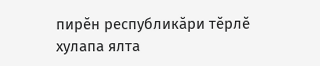пирĕн республикăри тĕрлĕ хулапа ялта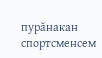пурăнакан спортсменсем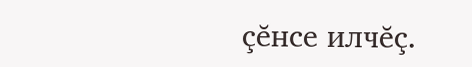çĕнсе илчĕç.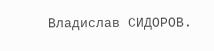Владислав СИДОРОВ.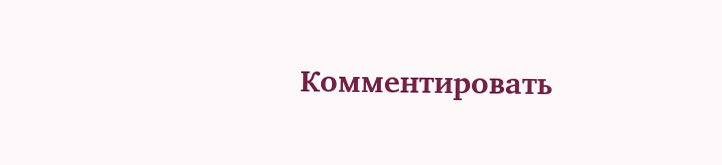Комментировать